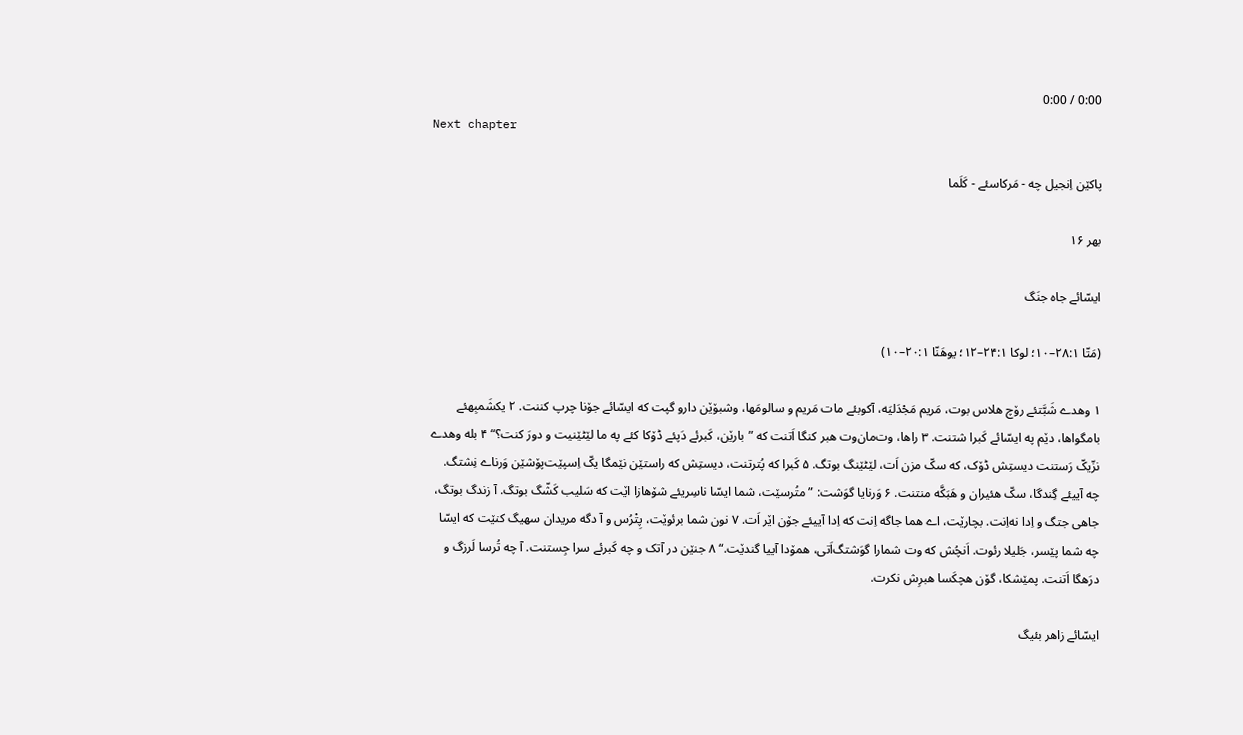0:00 / 0:00
Next chapter

پاکێن اِنجیل چه - مَرکاسئے - کَلَما

بهر ۱۶

ایسّائے جاه جنَگ

(مَتّا ۲۸:۱–۱۰؛ لوکا ۲۴:۱–۱۲؛ یوهَنّا ۲۰:۱–۱۰)

۱ وهدے شَبَّتئے رۆچ هلاس بوت، مَریم مَجْدَلیَه، آکوبئے مات مَریم و سالومَها، وشبۆێن دارو گپت که ایسّائے جۆنا چرپ کننت. ۲ یکشَمبِهئے بامگواها، دێم په ایسّائے کَبرا شتنت. ۳ راها، وت‌مان‌وت هبر کنگا اَتنت که ”بارێن، کَبرئے دَپئے ڈۆکا کئے په ما لێٹێنیت و دورَ کنت؟“ ۴ بله وهدے نزّیکّ رَستنت دیستِش ڈۆک، که سکّ مزن اَت، لێٹێنگ بوتگ. ۵ کَبرا که پُترتنت، دیستِش که راستێن نێمگا یکّ اِسپێت‌پۆشێن وَرناے نِشتگ. چه آییئے گِندگا، سکّ هئیران و هَبَکَّه منتنت. ۶ وَرنایا گوَشت: ”متُرسێت، شما ایسّا ناسِریئے شۆهازا اێت که سَلیب کَشّگ بوتگ. آ زندگ بوتگ، جاهی جتگ و اِدا نه‌اِنت. بچارێت، اے هما جاگه اِنت که اِدا آییئے جۆن اێر اَت. ۷ نون شما برئوێت، پِتْرُس و آ دگه مریدان سهیگ کنێت که ایسّا چه شما پێسر، جَلیلا رئوت. اَنچُش که وت شمارا گوَشتگ‌اَتی، همۆدا آییا گندێت.“ ۸ جنێن در آتک و چه کَبرئے سرا جِستنت. آ چه تُرسا لَرزگ و درَهگا اَتنت. پمێشکا، گۆن هچکَسا هبرِش نکرت.

ایسّائے زاهر بئیگ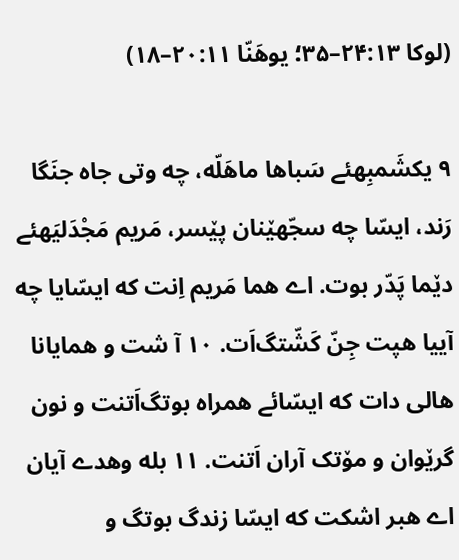(لوکا ۲۴:۱۳–۳۵؛ یوهَنّا ۲۰:۱۱–۱۸)

۹ یکشَمبِهئے سَباها ماهَلّه، چه وتی جاه جنَگا رَند، ایسّا چه سجّهێنان پێسر، مَریم مَجْدَلیَهئے دێما پَدّر بوت. اے هما مَریم اِنت که ایسّایا چه آییا هپت جِنّ کَشّتگ‌اَت. ۱۰ آ شت و همایانا هالی دات که ایسّائے همراه بوتگ‌اَتنت و نون گرێوان و مۆتک آران اَتنت. ۱۱ بله وهدے آیان اے هبر اشکت که ایسّا زندگ بوتگ و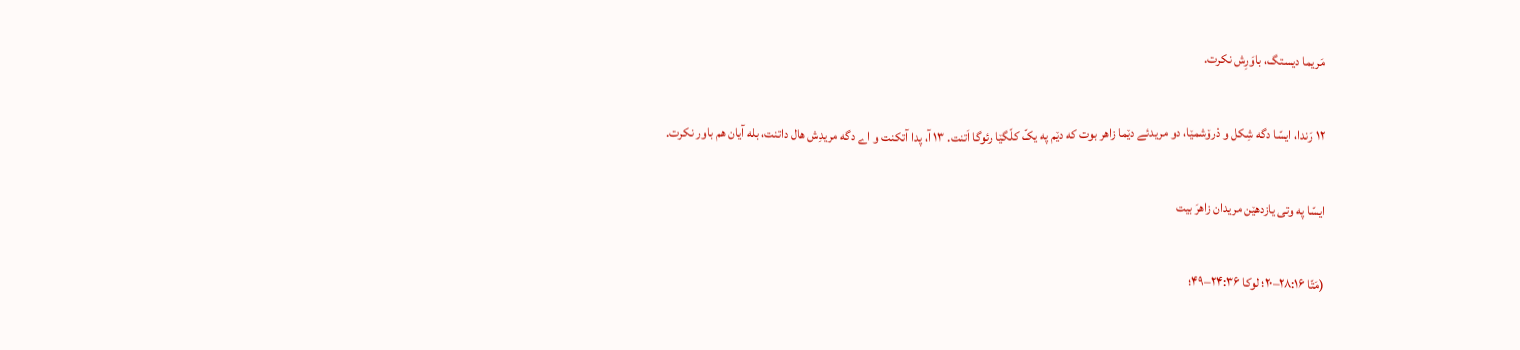مَریما دیستگ، باوَرِش نکرت.

۱۲ رَندا، ایسّا دگه شِکل و دْرۆشمێا، دو مریدئے دێما زاهر بوت که دێم په یکّ کلّگێا رئوگا اَتنت. ۱۳ آ، پدا آتکنت و اے دگه مریدِش هال داتنت، بله آیان هم باور نکرت.

ایسّا په وتی یازدهێن مریدان زاهرَ بیت

(مَتّا ۲۸:۱۶–۲۰؛ لوکا ۲۴:۳۶–۴۹؛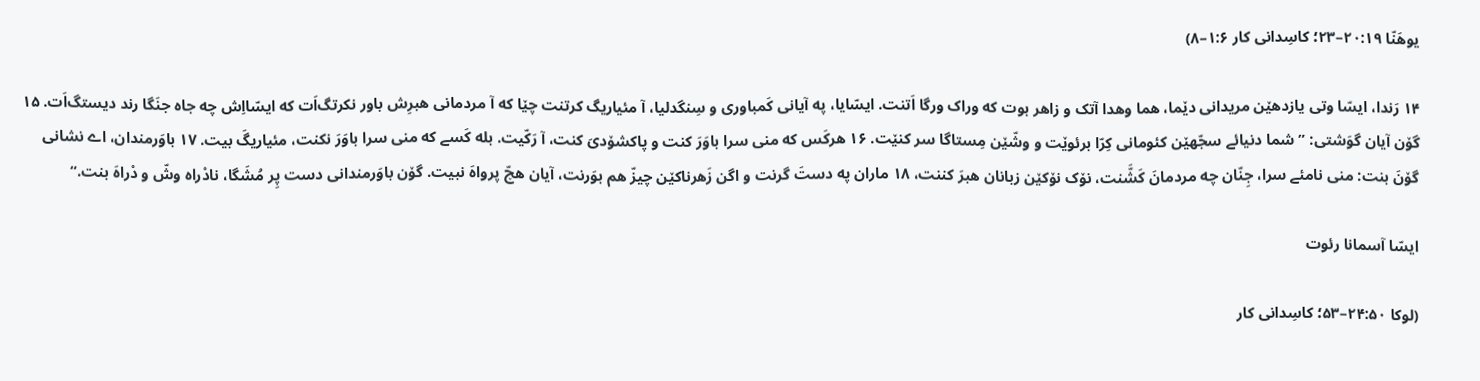یوهَنّا ۲۰:۱۹–۲۳؛ کاسِدانی کار ۱:۶–۸)

۱۴ رَندا، ایسّا وتی یازدهێن مریدانی دێما، هما وهدا آتک و زاهر بوت که وراک ورگا اَتنت. ایسّایا، په آیانی کَمباوری و سِنگدلیا، آ مئیاریگ کرتنت چێا که آ مردمانی هبرِش باور نکرتگ‌اَت که ایسّااِش چه جاه جنَگا رند دیستگ‌اَت. ۱۵ گۆن آیان گوَشتی: ”شما دنیائے سجّهێن کئومانی کِرّا برئوێت و وشّێن مِستاگا سر کنێت. ۱۶ هرکَس که منی سرا باوَرَ کنت و پاکشۆدیَ کنت، آ رَکّیت. بله کَسے که منی سرا باوَرَ نکنت، مئیاریگَ بیت. ۱۷ باوَرمندان، اے نشانی گۆنَ بنت: منی نامئے سرا، جِنّان چه مردمانَ کَشَّنت، نۆک نۆکێن زبانان هبرَ کننت، ۱۸ ماران په دستَ گرنت و اگن زَهرناکێن چیزّ هم بوَرنت، آیان هچّ پرواهَ نبیت. گۆن باوَرمندانی دست پِر مُشَگا، نادْراه وشّ و دْراهَ بنت.“

ایسّا آسمانا رئوت

(لوکا ۲۴:۵۰–۵۳؛ کاسِدانی کار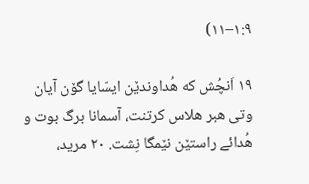۱:۹–۱۱)

۱۹ اَنچُش که هُداوندێن ایسّایا گۆن آیان وتی هبر هلاس کرتنت، آسمانا برگ بوت و هُدائے راستێن نێمگا نِشت. ۲۰ مرید،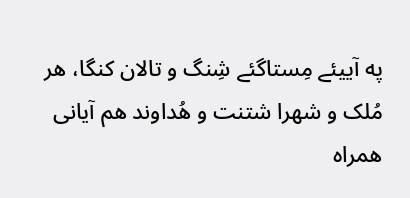په آییئے مِستاگئے شِنگ و تالان کنگا، هر مُلک و شهرا شتنت و هُداوند هم آیانی همراه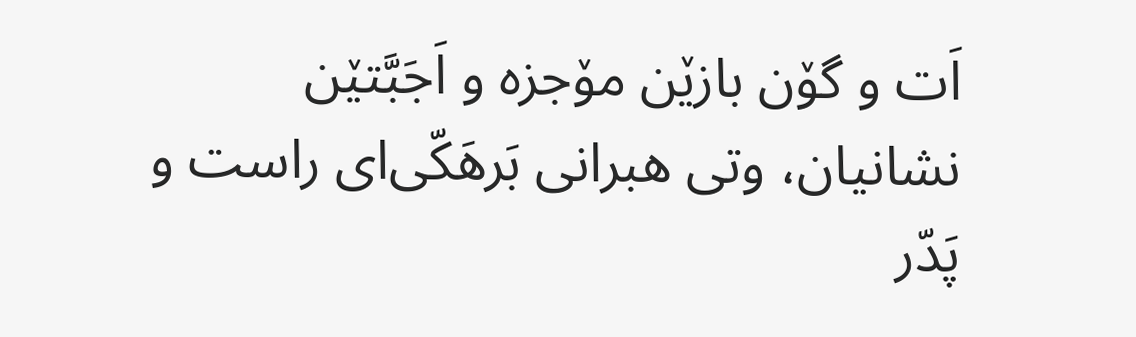اَت و گۆن بازێن مۆجزه و اَجَبَّتێن نشانیان، وتی هبرانی بَرهَکّی‌ای راست و پَدّر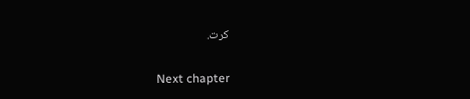کرت.

Next chapter